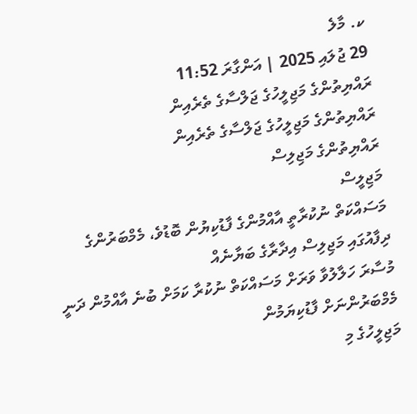ކ. މާލެ
29 ޖުލައި 2025 | އަންގާރަ 11:52
ރައްޔިތުންގެ މަޖިލީހުގެ ޖަލްސާގެ ތެރެއިން
ރައްޔިތުންގެ މަޖިލީހުގެ ޖަލްސާގެ ތެރެއިން
ރައްޔިތުންގެ މަޖިލިސް
މަޖިލީސް
މަސައްކަތް ނުކުރާތީ އާއްމުންގެ ފާޑުކިޔުން ބޮޑުވެ، މެމްބަރުންގެ ދިފާއުގައި މަޖިލިސް އިދާރާގެ ބަޔާނެއް
މުސާރަ ހަލާލުވާ ވަރަށް މަސައްކަތް ނުކުރާ ކަމަށް ބުނެ އާއްމުން ދަނީ މެމްބަރުންނަށް ފާޑުކިޔަމުން
މަޖިލީހުގެ މި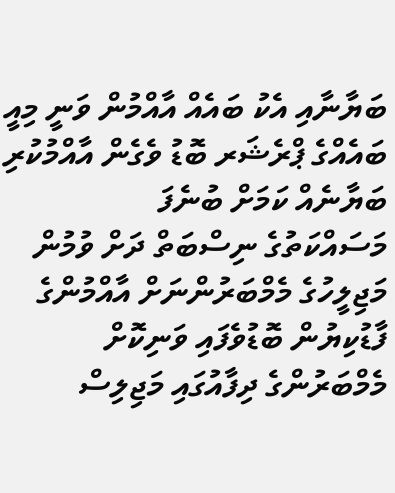ބަޔާނާއި އެކު ބައެއް އާއްމުން ވަނީ މިއީ ބައެއްގެ ޕްރެޝަރ ބޮޑު ވެގެން އާއްމުކުރި ބަޔާނެއް ކަމަށް ބުނެފަ
މަސައްކަތުގެ ނިސްބަތް ދަށް ވުމުން މަޖިލީހުގެ މެމްބަރުންނަށް އާއްމުންގެ ފާޑުކިޔުން ބޮޑުވެފައި ވަނިކޮށް މެމްބަރުންގެ ދިފާއުގައި މަޖިލިސް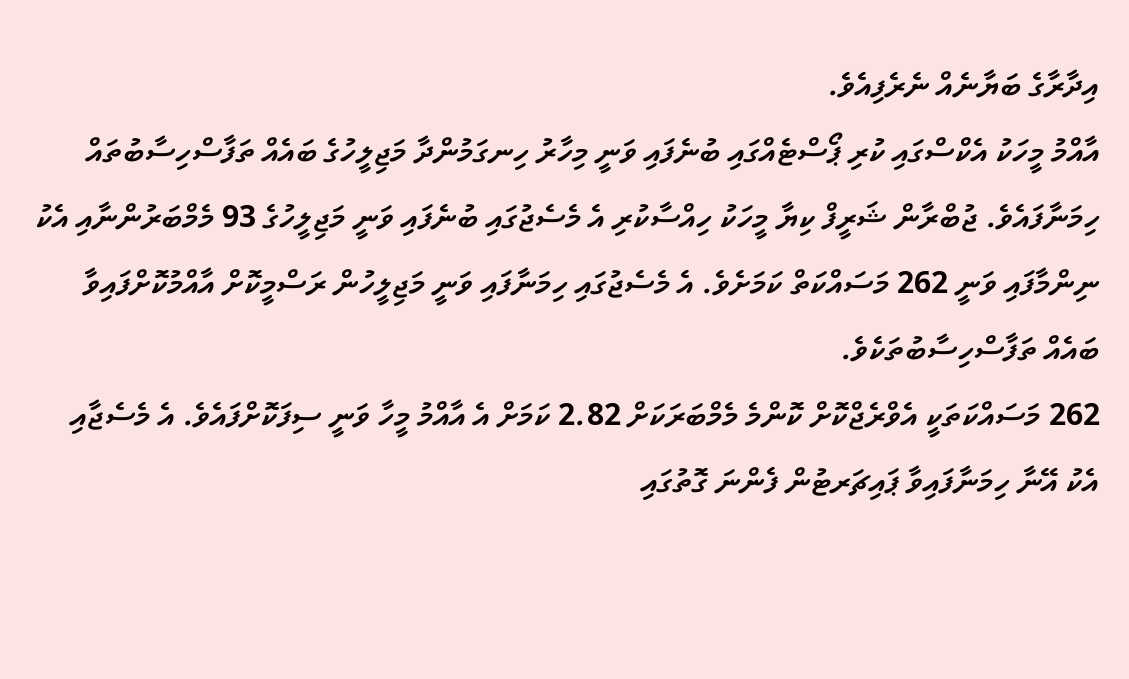އިދާރާގެ ބަޔާނެއް ނެރެފިއެވެ.
އާއްމު މީހަކު އެކްސްގައި ކުރި ޕޯސްޓެއްގައި ބުނެފައި ވަނީ މިހާރު ހިނގަމުންދާ މަޖިލީހުގެ ބައެއް ތަފާސްހިސާބުތައް ހިމަނާފައެވެ. ޖުބްރާން ޝަރީފް ކިޔާ މީހަކު ހިއްސާކުރި އެ މެސެޖުގައި ބުނެފައި ވަނީ މަޖިލީހުގެ 93 މެމްބަރުންނާއި އެކު ނިންމާފައި ވަނީ 262 މަސައްކަތް ކަމަށެވެ. އެ މެސެޖުގައި ހިމަނާފައި ވަނީ މަޖިލީހުން ރަސްމީކޮށް އާއްމުކޮށްފައިވާ ބައެއް ތަފާސްހިސާބުތަކެވެ.
262 މަސައްކަތަކީ އެވްރެޖްކޮށް ކޮންމެ މެމްބަރަކަށް 2.82 ކަމަށް އެ އާއްމު މީހާ ވަނީ ސިފަކޮށްފައެވެ. އެ މެސެޖާއި އެކު އޭނާ ހިމަނާފައިވާ ޕައިޗަރޓުން ފެންނަ ގޮތުގައި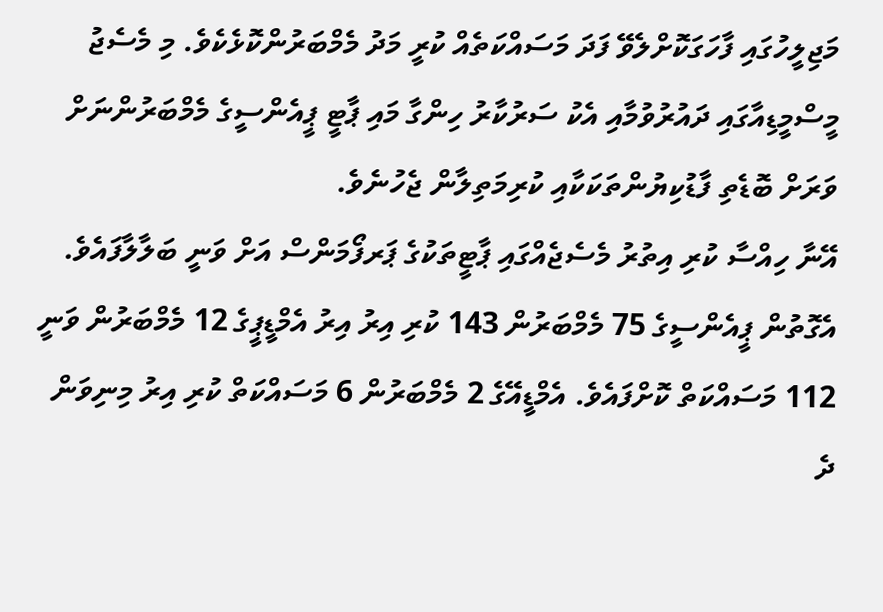މަޖިލީހުގައި ފާހަގަކޮށްލެވޭ ފަދަ މަސައްކަތެއް ކުރީ މަދު މެމްބަރުންކޮޅެކެވެ. މި މެސެޖު މީސްމީޑިއާގައި ދައުރުވުމާއި އެކު ސަރުކާރު ހިންގާ މައި ޕާޓީ ޕީއެންސީގެ މެމްބަރުންނަށް ވަރަށް ބޮޑެތި ފާޑުކިޔުންތަކަކާއި ކުރިމަތިލާން ޖެހުނެވެ.
އޭނާ ހިއްސާ ކުރި އިތުރު މެސެޖެއްގައި ޕާޓީތަކުގެ ޕަރފޯމަންސް އަށް ވަނީ ބަލާލާފައެވެ. އެގޮތުން ޕީއެންސީގެ 75 މެމްބަރުން 143 ކުރި އިރު އިރު އެމްޑީޕީގެ 12 މެމްބަރުން ވަނީ 112 މަސައްކަތް ކޮށްފައެވެ. އެމްޑީއޭގެ 2 މެމްބަރުން 6 މަސައްކަތް ކުރި އިރު މިނިވަން ދެ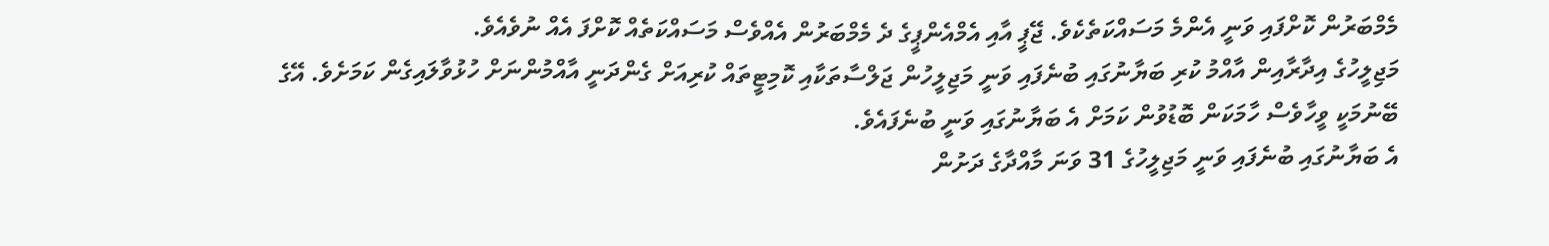މެމްބަރުން ކޮށްފައި ވަނީ އެންމެ މަސައްކަތެކެވެ. ޖޭޕީ އާއި އެމްއެންޕީގެ ދެ މެމްބަރުން އެއްވެސް މަސައްކަތެއް ކޮށްފަ އެއް ނުވެއެވެ.
މަޖިލީހުގެ އިދާރާއިން އާއްމު ކުރި ބަޔާނުގައި ބުނެފައި ވަނީ މަޖިލީހުން ޖަލްސާތަކާއި ކޮމިޓީތައް ކުރިއަށް ގެންދަނީ އާއްމުންނަށް ހުޅުވާލައިގެން ކަމަށެވެ. އޭގެ ބޭނުމަކީ ވީހާވެސް ހާމަކަން ބޮޑުވުން ކަމަށް އެ ބަޔާނުގައި ވަނީ ބުނެފައެވެ.
އެ ބަޔާނުގައި ބުނެފައި ވަނީ މަޖިލީހުގެ 31 ވަނަ މާއްދާގެ ދަށުން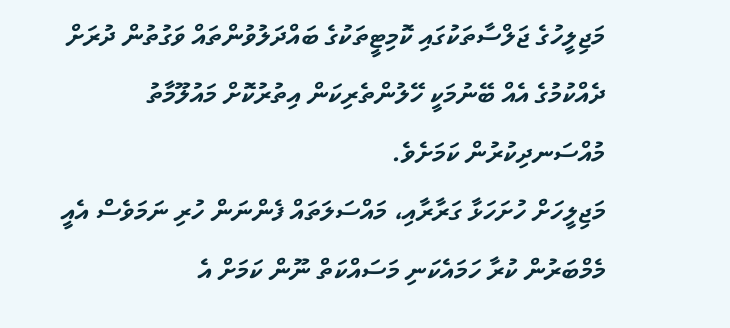މަޖިލީހުގެ ޖަލްސާތަކުގައި ކޮމިޓީތަކުގެ ބައްދަލުވުންތައް ވަގުތުން ދުރަށް ދެއްކުމުގެ އެއް ބޭނުމަކީ ހޭލުންތެރިކަން އިތުރުކޮށް މައުލޫމާތު މުއްސަނދިކުރުން ކަމަށެވެ.
މަޖިލީހަށް ހުށަހަޅާ ގަރާރާއި، މައްސަލަތައް ފެންނަން ހުރި ނަމަވެސް އެއީ މެމްބަރުން ކުރާ ހަމައެކަނި މަސައްކަތް ނޫން ކަމަށް އެ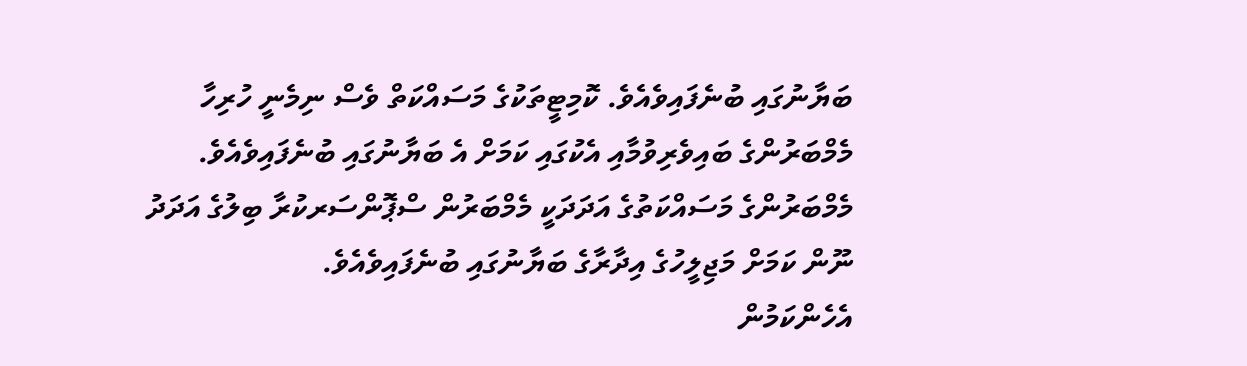ބަޔާނުގައި ބުނެފައިވެއެވެ. ކޮމިޓީތަކުގެ މަސައްކަތް ވެސް ނިމެނީ ހުރިހާ މެމްބަރުންގެ ބައިވެރިވުމާއި އެކުގައި ކަމަށް އެ ބަޔާނުގައި ބުނެފައިވެއެވެ. މެމްބަރުންގެ މަސައްކަތުގެ އަދަދަކީ މެމްބަރުން ސްޕޮންސަރކުރާ ބިލުގެ އަދަދު ނޫން ކަމަށް މަޖިލީހުގެ އިދާރާގެ ބަޔާނުގައި ބުނެފައިވެއެވެ.
އެހެންކަމުން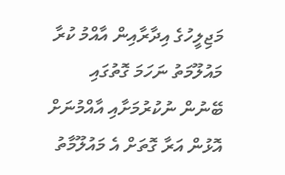މަޖިލީހުގެ އިދާރާއިން އާއްމު ކުރާ މައުލޫމަތު ނަހަމަ ގޮތުގައި ބޭނުން ނުކުރުމަށާއި އާއްމުނަށް އޮޅުން އަރާ ގޮތަށް އެ މައުލޫމާތު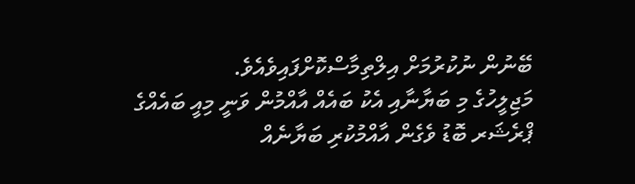ބޭނުން ނުކުރުމަށް އިލްތިމާސްކޮށްފައިވެއެވެ.
މަޖިލީހުގެ މި ބަޔާނާއި އެކު ބައެއް އާއްމުން ވަނީ މިއީ ބައެއްގެ ޕްރެޝަރ ބޮޑު ވެގެން އާއްމުކުރި ބަޔާނެއް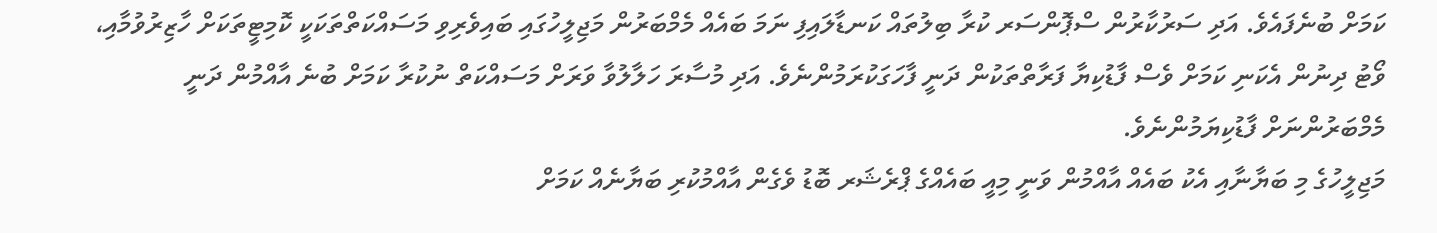ކަމަށް ބުނެފައެވެ. އަދި ސަރުކާރުން ސްޕޮންސަރ ކުރާ ބިލުތައް ކަނޑާލައިފި ނަމަ ބައެއް މެމްބަރުން މަޖިލީހުގައި ބައިވެރިވި މަސައްކަތްތަކަކީ ކޮމިޓީތަކަށް ހާޒިރުވުމާއި، ވޯޓު ދިނުން އެކަނި ކަމަށް ވެސް ފާޑުކިޔާ ފަރާތްތަކުން ދަނީ ފާހަގަކުރަމުންނެވެ. އަދި މުސާރަ ހަލާލުވާ ވަރަށް މަސައްކަތް ނުކުރާ ކަމަށް ބުނެ އާއްމުން ދަނީ މެމްބަރުންނަށް ފާޑުކިޔަމުންނެވެ.
މަޖިލީހުގެ މި ބަޔާނާއި އެކު ބައެއް އާއްމުން ވަނީ މިއީ ބައެއްގެ ޕްރެޝަރ ބޮޑު ވެގެން އާއްމުކުރި ބަޔާނެއް ކަމަށް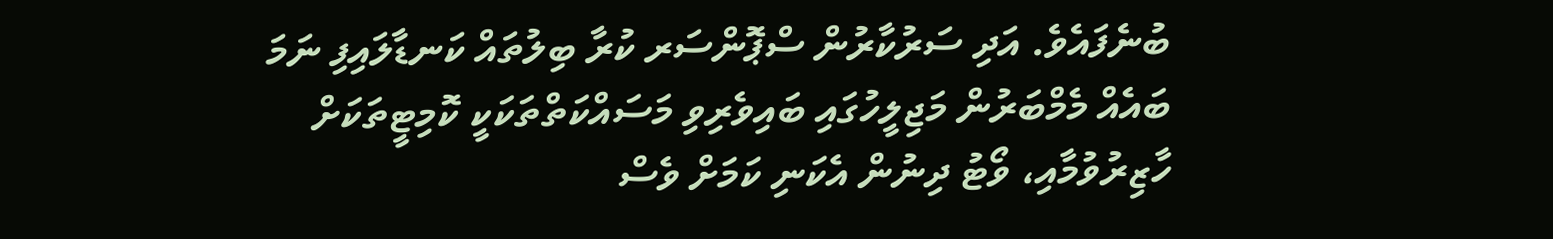ބުނެފައެވެ. އަދި ސަރުކާރުން ސްޕޮންސަރ ކުރާ ބިލުތައް ކަނޑާލައިފި ނަމަ ބައެއް މެމްބަރުން މަޖިލީހުގައި ބައިވެރިވި މަސައްކަތްތަކަކީ ކޮމިޓީތަކަށް ހާޒިރުވުމާއި، ވޯޓު ދިނުން އެކަނި ކަމަށް ވެސް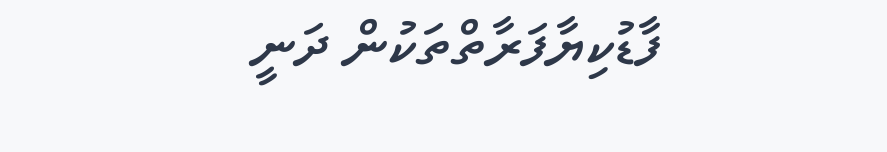ފާޑުކިޔާފަރާތްތަކުން ދަނީ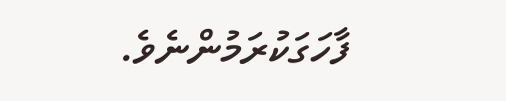ފާހަގަކުރަމުންނެވެ.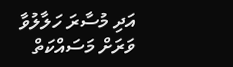އަދި މުސާރަ ހަލާލުވާ ވަރަށް މަސައްކަތް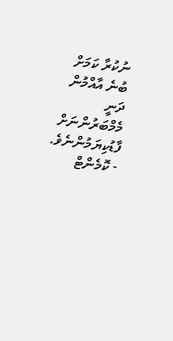ނުކުރާ ކަމަށް ބުނެ އާއްމުން ދަނީ މެމްބަރުންނަށް ފާޑުކިޔަމުންނެވެ.
- ކޮމެންޓް